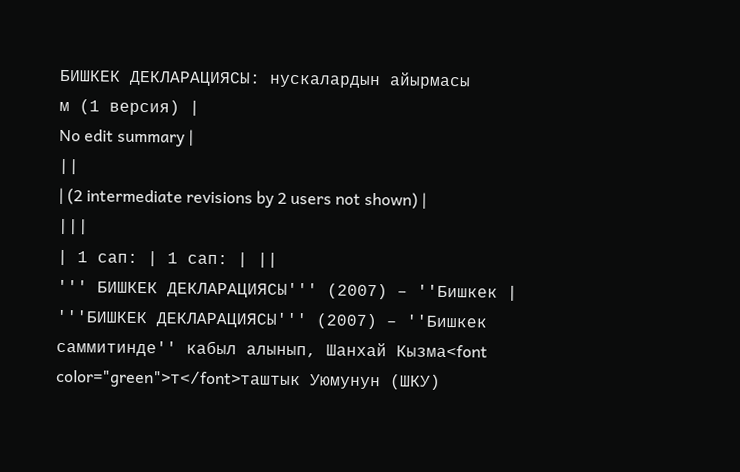БИШКЕК ДЕКЛАРАЦИЯСЫ: нускалардын айырмасы
м (1 версия) |
No edit summary |
||
| (2 intermediate revisions by 2 users not shown) | |||
| 1 сап: | 1 сап: | ||
''' БИШКЕК ДЕКЛАРАЦИЯСЫ''' (2007) – ''Бишкек | '''БИШКЕК ДЕКЛАРАЦИЯСЫ''' (2007) – ''Бишкек саммитинде'' кабыл алынып, Шанхай Кызма<font color="green">т</font>таштык Уюмунун (ШКУ)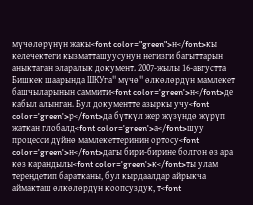мүчөлөрүнүн жакы<font color="green">н</font>кы келечектеги кызматташуусунун негизги багыттарын аныктаган эларалык документ. 2007-жылы 16-августта Бишкек шаарында ШКУга'' мүчө'' өлкөлөрдүн мамлекет башчыларынын саммити<font color='green'>н</font>де кабыл алынган. Бул документте азыркы учу<font color='green'>р</font>да бүткүл жер жүзүндө жүрүп жаткан глобалд<font color='green'>а</font>шуу процесси дүйнө мамлекеттеринин ортосу<font color='green'>н</font>дагы бири-бирине болгон өз ара көз карандылы<font color='green'>к</font>ты улам тереӊдетип баратканы, бул кырдаалдар айрыкча аймакташ өлкөлөрдүн коопсуздук, т<font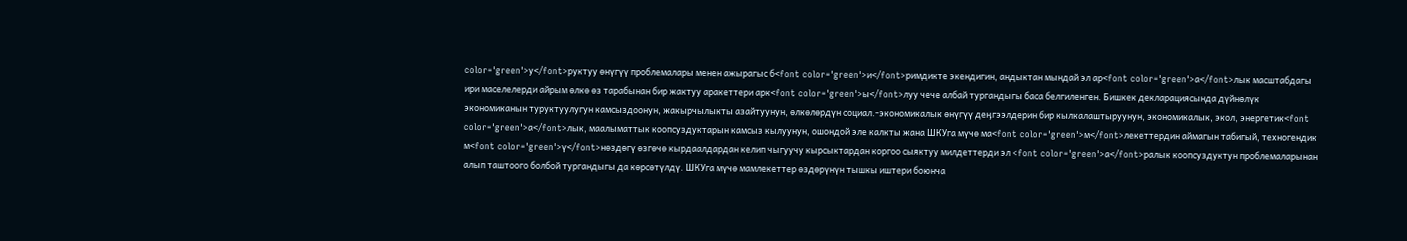color='green'>у</font>руктуу өнүгүү проблемалары менен ажырагыс б<font color='green'>и</font>римдикте экендигин, андыктан мындай эл ар<font color='green'>а</font>лык масштабдагы ири маселелерди айрым өлкө өз тарабынан бир жактуу аракеттери арк<font color='green'>ы</font>луу чече албай тургандыгы баса белгиленген. Бишкек декларациясында дүйнөлүк экономиканын туруктуулугун камсыздоонун, жакырчылыкты азайтуунун, өлкөлөрдүн социал.-экономикалык өнүгүү деӊгээлдерин бир кылкалаштыруунун, экономикалык, экол, энергетик<font color='green'>а</font>лык, маалыматтык коопсуздуктарын камсыз кылуунун, ошондой эле калкты жана ШКУга мүчө ма<font color='green'>м</font>лекеттердин аймагын табигый, техногендик м<font color='green'>ү</font>нөздөгү өзгөчө кырдаалдардан келип чыгуучу кырсыктардан коргоо сыяктуу милдеттерди эл <font color='green'>а</font>ралык коопсуздуктун проблемаларынан алып таштоого болбой тургандыгы да көрсөтүлдү. ШКУга мүчө мамлекеттер өздөрүнүн тышкы иштери боюнча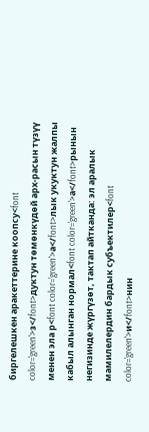биргелешкен аракеттерине коопсу<font color='green'>з</font>дуктун төмөнкүдөй арх-расын түзүү менен эла р<font color='green'>а</font>лык укуктун жалпы кабыл алынган нормал<font color='green'>а</font>рынын негизинде жүргүзөт, тактап айтканда: эл аралык мамилелердин бардык субъектилер<font color='green'>и</font>нин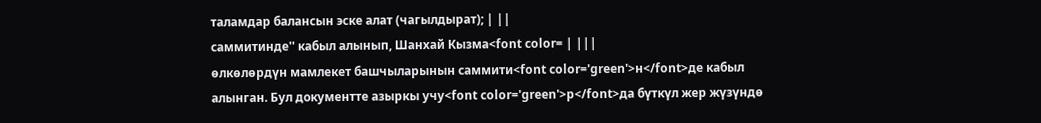таламдар балансын эске алат (чагылдырат); | ||
саммитинде'' кабыл алынып, Шанхай Кызма<font color= | |||
өлкөлөрдүн мамлекет башчыларынын саммити<font color='green'>н</font>де кабыл алынган. Бул документте азыркы учу<font color='green'>р</font>да бүткүл жер жүзүндө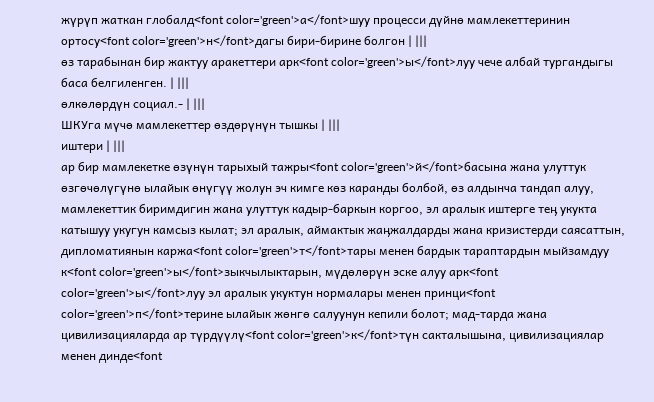жүрүп жаткан глобалд<font color='green'>а</font>шуу процесси дүйнө мамлекеттеринин ортосу<font color='green'>н</font>дагы бири-бирине болгон | |||
өз тарабынан бир жактуу аракеттери арк<font color='green'>ы</font>луу чече албай тургандыгы баса белгиленген. | |||
өлкөлөрдүн социал.- | |||
ШКУга мүчө мамлекеттер өздөрүнүн тышкы | |||
иштери | |||
ар бир мамлекетке өзүнүн тарыхый тажры<font color='green'>й</font>басына жана улуттук өзгөчөлүгүнө ылайык өнүгүү жолун эч кимге көз каранды болбой, өз алдынча тандап алуу, мамлекеттик биримдигин жана улуттук кадыр-баркын коргоо, эл аралык иштерге теӊ укукта катышуу укугун камсыз кылат; эл аралык, аймактык жаӊжалдарды жана кризистерди саясаттын, дипломатиянын каржа<font color='green'>т</font>тары менен бардык тараптардын мыйзамдуу к<font color='green'>ы</font>зыкчылыктарын, мүдөлөрүн эске алуу арк<font color='green'>ы</font>луу эл аралык укуктун нормалары менен принци<font color='green'>п</font>терине ылайык жөнгө салуунун кепили болот; мад-тарда жана цивилизацияларда ар түрдүүлү<font color='green'>к</font>түн сакталышына, цивилизациялар менен динде<font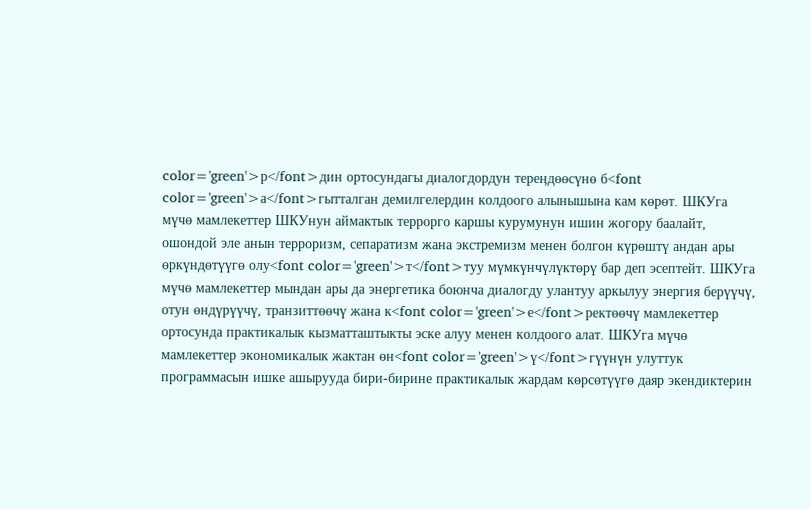color='green'>р</font>дин ортосундагы диалогдордун тереӊдөөсүнө б<font color='green'>а</font>гытталган демилгелердин колдоого алынышына кам көрөт. ШКУга мүчө мамлекеттер ШКУнун аймактык террорго каршы курумунун ишин жогору баалайт, ошондой эле анын терроризм, сепаратизм жана экстремизм менен болгон күрөштү андан ары өркүндөтүүгө олу<font color='green'>т</font>туу мүмкүнчүлүктөрү бар деп эсептейт. ШКУга мүчө мамлекеттер мындан ары да энергетика боюнча диалогду улантуу аркылуу энергия берүүчү, отун өндүрүүчү, транзиттөөчү жана к<font color='green'>е</font>ректөөчү мамлекеттер ортосунда практикалык кызматташтыкты эске алуу менен колдоого алат. ШКУга мүчө мамлекеттер экономикалык жактан өн<font color='green'>ү</font>гүүнүн улуттук программасын ишке ашырууда бири-бирине практикалык жардам көрсөтүүгө даяр экендиктерин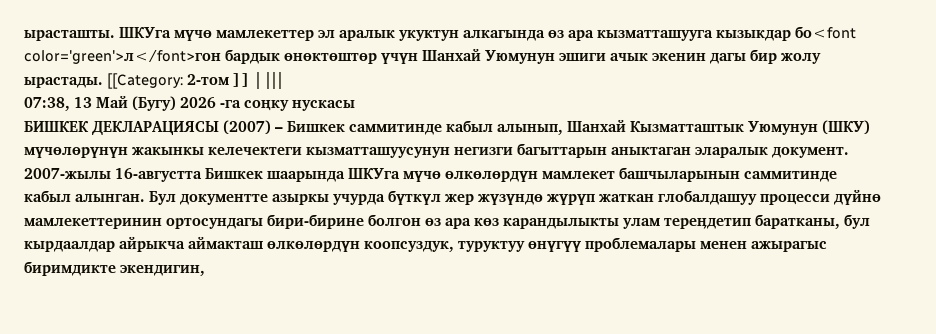ырасташты. ШКУга мүчө мамлекеттер эл аралык укуктун алкагында өз ара кызматташууга кызыкдар бо<font color='green'>л</font>гон бардык өнөктөштөр үчүн Шанхай Уюмунун эшиги ачык экенин дагы бир жолу ырастады. [[Category: 2-том ]] | |||
07:38, 13 Май (Бугу) 2026 -га соңку нускасы
БИШКЕК ДЕКЛАРАЦИЯСЫ (2007) – Бишкек саммитинде кабыл алынып, Шанхай Кызматташтык Уюмунун (ШКУ) мүчөлөрүнүн жакынкы келечектеги кызматташуусунун негизги багыттарын аныктаган эларалык документ. 2007-жылы 16-августта Бишкек шаарында ШКУга мүчө өлкөлөрдүн мамлекет башчыларынын саммитинде кабыл алынган. Бул документте азыркы учурда бүткүл жер жүзүндө жүрүп жаткан глобалдашуу процесси дүйнө мамлекеттеринин ортосундагы бири-бирине болгон өз ара көз карандылыкты улам тереӊдетип баратканы, бул кырдаалдар айрыкча аймакташ өлкөлөрдүн коопсуздук, туруктуу өнүгүү проблемалары менен ажырагыс биримдикте экендигин,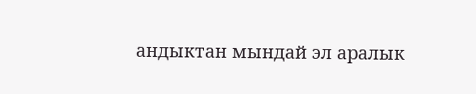андыктан мындай эл аралык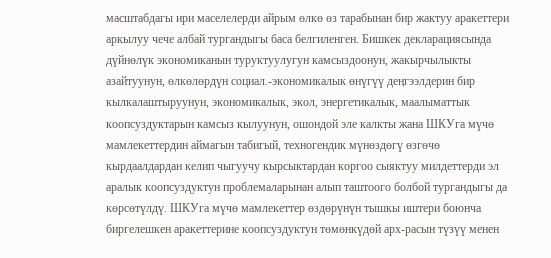масштабдагы ири маселелерди айрым өлкө өз тарабынан бир жактуу аракеттери аркылуу чече албай тургандыгы баса белгиленген. Бишкек декларациясында дүйнөлүк экономиканын туруктуулугун камсыздоонун, жакырчылыкты азайтуунун, өлкөлөрдүн социал.-экономикалык өнүгүү деӊгээлдерин бир кылкалаштыруунун, экономикалык, экол, энергетикалык, маалыматтык коопсуздуктарын камсыз кылуунун, ошондой эле калкты жана ШКУга мүчө мамлекеттердин аймагын табигый, техногендик мүнөздөгү өзгөчө кырдаалдардан келип чыгуучу кырсыктардан коргоо сыяктуу милдеттерди эл аралык коопсуздуктун проблемаларынан алып таштоого болбой тургандыгы да көрсөтүлдү. ШКУга мүчө мамлекеттер өздөрүнүн тышкы иштери боюнча биргелешкен аракеттерине коопсуздуктун төмөнкүдөй арх-расын түзүү менен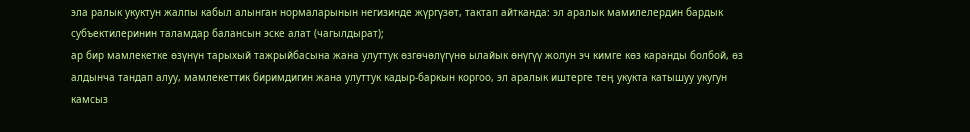эла ралык укуктун жалпы кабыл алынган нормаларынын негизинде жүргүзөт, тактап айтканда: эл аралык мамилелердин бардык субъектилеринин таламдар балансын эске алат (чагылдырат);
ар бир мамлекетке өзүнүн тарыхый тажрыйбасына жана улуттук өзгөчөлүгүнө ылайык өнүгүү жолун эч кимге көз каранды болбой, өз алдынча тандап алуу, мамлекеттик биримдигин жана улуттук кадыр-баркын коргоо, эл аралык иштерге теӊ укукта катышуу укугун камсыз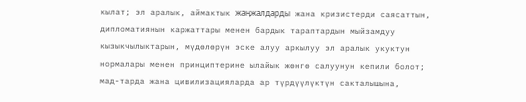кылат; эл аралык, аймактык жаӊжалдарды жана кризистерди саясаттын, дипломатиянын каржаттары менен бардык тараптардын мыйзамдуу кызыкчылыктарын, мүдөлөрүн эске алуу аркылуу эл аралык укуктун нормалары менен принциптерине ылайык жөнгө салуунун кепили болот; мад-тарда жана цивилизацияларда ар түрдүүлүктүн сакталышына,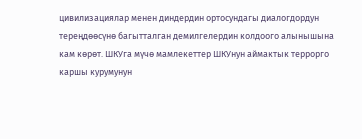цивилизациялар менен диндердин ортосундагы диалогдордун тереӊдөөсүнө багытталган демилгелердин колдоого алынышына кам көрөт. ШКУга мүчө мамлекеттер ШКУнун аймактык террорго каршы курумунун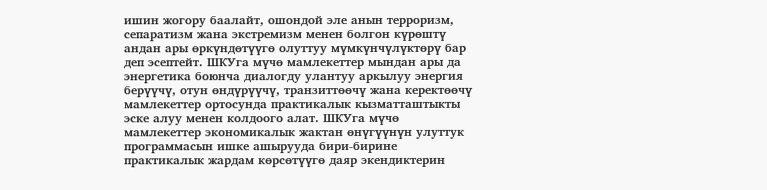ишин жогору баалайт, ошондой эле анын терроризм, сепаратизм жана экстремизм менен болгон күрөштү андан ары өркүндөтүүгө олуттуу мүмкүнчүлүктөрү бар деп эсептейт. ШКУга мүчө мамлекеттер мындан ары да энергетика боюнча диалогду улантуу аркылуу энергия берүүчү, отун өндүрүүчү, транзиттөөчү жана керектөөчү мамлекеттер ортосунда практикалык кызматташтыкты эске алуу менен колдоого алат. ШКУга мүчө мамлекеттер экономикалык жактан өнүгүүнүн улуттук программасын ишке ашырууда бири-бирине практикалык жардам көрсөтүүгө даяр экендиктерин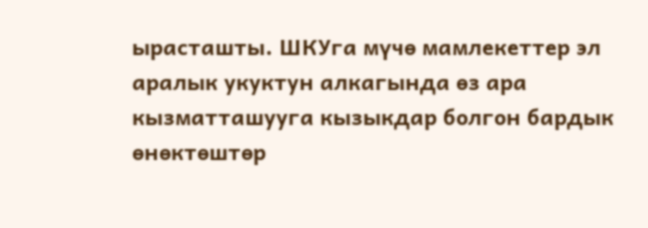ырасташты. ШКУга мүчө мамлекеттер эл аралык укуктун алкагында өз ара кызматташууга кызыкдар болгон бардык өнөктөштөр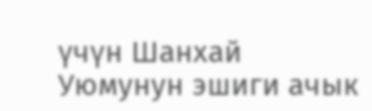үчүн Шанхай Уюмунун эшиги ачык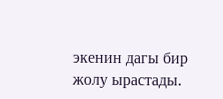экенин дагы бир жолу ырастады.